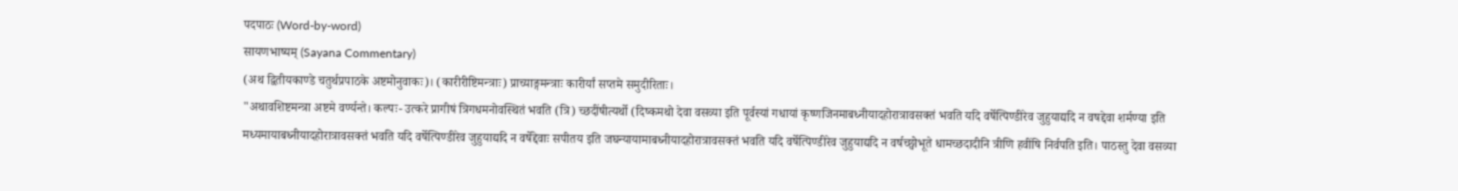पदपाठः (Word-by-word)
सायणभाष्यम् (Sayana Commentary)
(अथ द्वितीयकाण्डे चतुर्थप्रपाठके अष्टमोनुवाकः)। (कारीरीष्टिमन्त्राः) प्राच्याङ्गमन्त्राः कारीर्यां सप्तमे समुदीरिताः।
"अथावशिष्टमन्त्रा अष्टमे वर्ण्यन्ते। कल्पः- उत्करे प्रागीषं त्रिगधमनोवस्थितं भवति (त्रि) च्छदींषीत्यर्थो (दिष्कमथो देवा वसव्या इति पूर्वस्यां गधायां कृष्णजिनमाबध्नीयादहोरात्रावसक्तं भवति यदि वर्षेत्पिण्डीरेव जुहुयाद्यदि न वषद्देवा शर्मण्या इति मध्यमायाबध्नीयादहोरात्रावसक्तं भवति यदि वर्षेत्पिण्डीरेव जुहुयाद्यदि न वर्षेद्देवाः सपीतय इति जघन्यायामाबध्नीयादहोरात्रावसक्तं भवति यदि वर्षेत्पिण्डीरेव जुहुयाद्यदि न वर्षच्छ्वोभूते धामच्छदादीनि त्रीणि हवींषि निर्वपति इति। पाठस्तु देवा वसव्या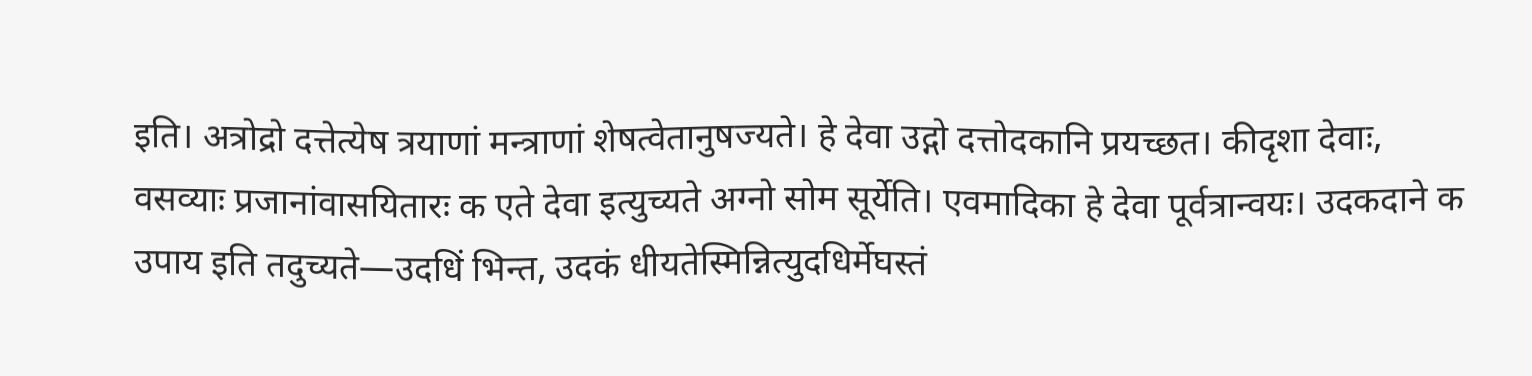इति। अत्रोद्रो दत्तेत्येष त्रयाणां मन्त्राणां शेषत्वेतानुषज्यते। हे देवा उद्गो दत्तोदकानि प्रयच्छत। कीदृशा देवाः, वसव्याः प्रजानांवासयितारः क एते देवा इत्युच्यते अग्नो सोम सूर्येति। एवमादिका हे देवा पूर्वत्रान्वयः। उदकदाने क उपाय इति तदुच्यते—उदधिं भिन्त, उदकं धीयतेस्मिन्नित्युदधिर्मेघस्तं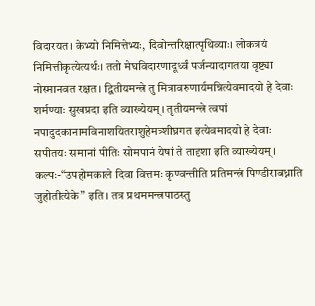विदारयत। केभ्यो निमित्तेभ्यः, दिवोन्तरिक्षात्पृथिव्याः। लोकत्रयं निमित्तीकृत्येत्यर्थः। ततो मेघविदारणादूर्ध्वं पर्जन्यादागतया वृष्ट्या नोस्मानवत रक्षत। द्वितीयमन्त्रे तु मित्रावरुणार्यमन्नित्येवमादयो हे देवाः शर्मण्याः सुखप्रदा इति व्याख्येयम्। तृतीयमन्त्रे त्वपां नपादुदकानामविनाशयितराशुहेमत्र्शीघ्रगत इत्येवमादयो हे देवाः सपीतयः समानां पीतिः सोमपानं येषां ते तादृशा इति व्याख्येयम्। कल्पः-“उपहोमकाले दिवा वित्तमः कृण्वन्तीति प्रतिमन्त्रं पिण्डीराबध्नाति जुहोतीत्येके” इति। तत्र प्रथममन्त्रपाठस्तु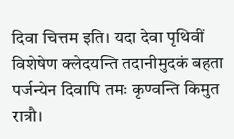दिवा चित्तम इति। यदा देवा पृथिवीं विशेषेण क्लेदयन्ति तदानीमुदकं बहता पर्जन्येन दिवापि तमः कृण्वन्ति किमुत रात्रौ।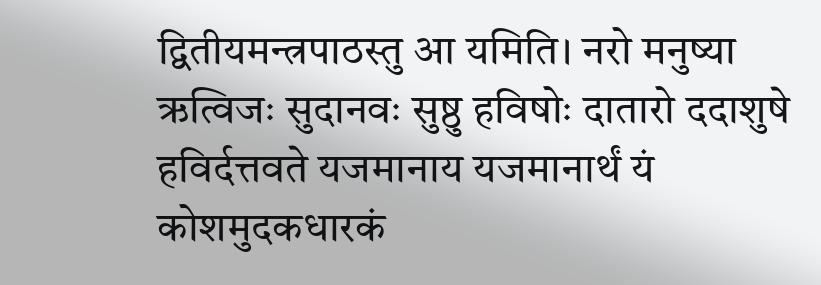द्वितीयमन्त्रपाठस्तु आ यमिति। नरो मनुष्या ऋत्विजः सुदानवः सुष्ठु हविषोः दातारो ददाशुषे हविर्दत्तवते यजमानाय यजमानार्थं यं कोशमुदकधारकं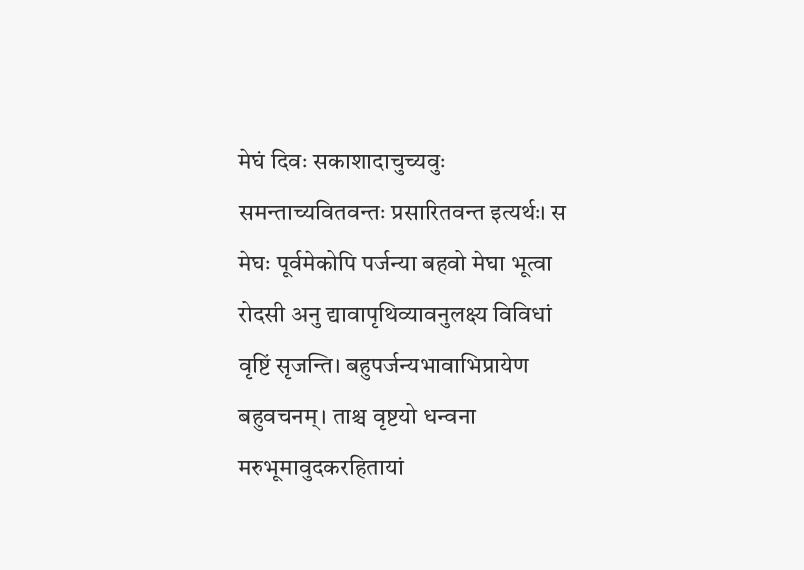मेघं दिवः सकाशादाचुच्यवुः समन्ताच्यवितवन्तः प्रसारितवन्त इत्यर्थः। स मेघः पूर्वमेकोपि पर्जन्या बहवो मेघा भूत्वा रोदसी अनु द्यावापृथिव्यावनुलक्ष्य विविधां वृष्टिं सृजन्ति। बहुपर्जन्यभावाभिप्रायेण बहुवचनम्। ताश्च वृष्टयो धन्वना मरुभूमावुदकरहितायां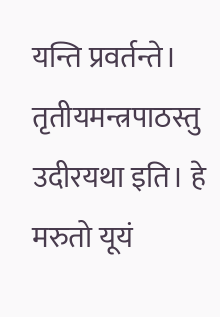यन्ति प्रवर्तन्ते। तृतीयमन्त्रपाठस्तु उदीरयथा इति। हे मरुतो यूयं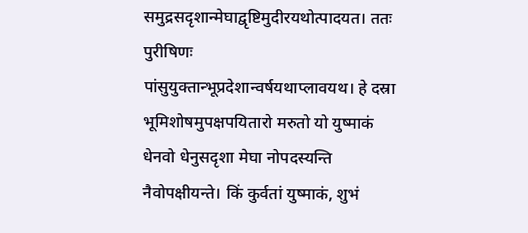समुद्रसदृशान्मेघाद्वृष्टिमुदीरयथोत्पादयत। ततः पुरीषिणः पांसुयुक्तान्भूप्रदेशान्वर्षयथाप्लावयथ। हे दस्रा भूमिशोषमुपक्षपयितारो मरुतो यो युष्माकं धेनवो धेनुसदृशा मेघा नोपदस्यन्ति नैवोपक्षीयन्ते। किं कुर्वतां युष्माकं, शुभं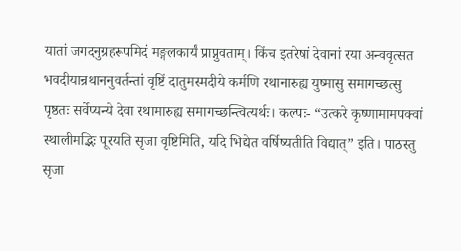यातां जगदनुग्रहरूपमिदं मङ्गलकार्यं प्राप्नुवताम्। किंच इतरेषां देवानां रया अन्ववृत्सत भवदीयान्रथाननुवर्तन्तां वृष्टिं दातुमस्मदीये कर्मणि रथानारुह्य युष्मासु समागच्छत्सु पृष्ठतः सर्वेप्यन्ये देवा रथामारुह्य समागच्छन्त्वित्यर्थः। कल्पः- “उत्करे कृष्णामामपक्वां स्थालीमद्भिः पूरयति सृजा वृष्टिमिति, यदि भिद्येत वर्षिष्यतीति विद्यात्” इति। पाठस्तु सृजा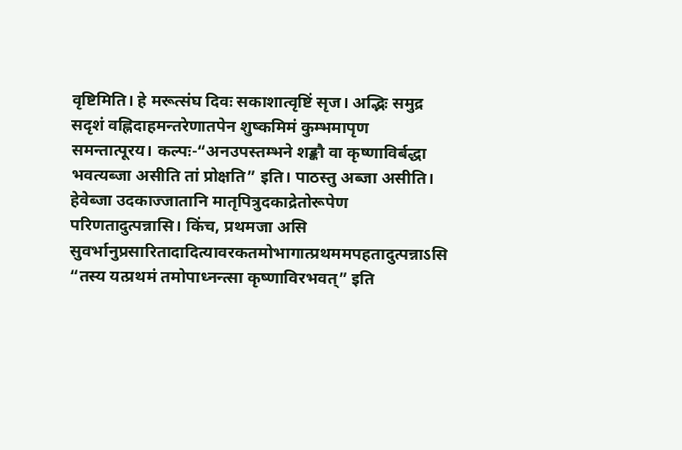वृष्टिमिति। हे मरूत्संघ दिवः सकाशात्वृष्टिं सृज। अद्भिः समुद्र सदृशं वह्निदाहमन्तरेणातपेन शुष्कमिमं कुम्भमापृण समन्तात्पूरय। कल्पः-“अनउपस्तम्भने शङ्कौ वा कृष्णाविर्बद्धा भवत्यब्जा असीति तां प्रोक्षति” इति। पाठस्तु अब्जा असीति। हेवेब्जा उदकाज्जातानि मातृपित्रुदकाद्रेतोरूपेण परिणतादुत्पन्नासि। किंच, प्रथमजा असि सुवर्भानुप्रसारितादादित्यावरकतमोभागात्प्रथममपहतादुत्पन्नाऽसि “तस्य यत्प्रथमं तमोपाध्नन्त्सा कृष्णाविरभवत्” इति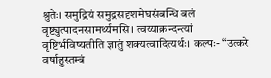श्रुतेः। समुद्रियं समुद्रसदृशमेघसंबन्धि बलं वृष्ट्युत्पादनसामर्थ्यमसि। त्वय्याक्रन्दन्त्यां वृष्टिर्भविष्यतीति ज्ञातुं शक्यत्वादित्यर्थः। कल्पः- “उत्करे वर्षाहुस्तम्बं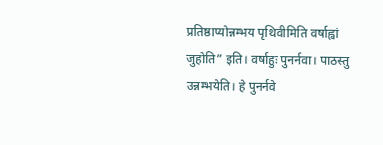प्रतिष्ठाप्योन्नम्भय पृथिवीमिति वर्षाह्वां जुहोति” इति। वर्षाहुः पुनर्नवा। पाठस्तु उन्नम्भयेति। हे पुनर्नवे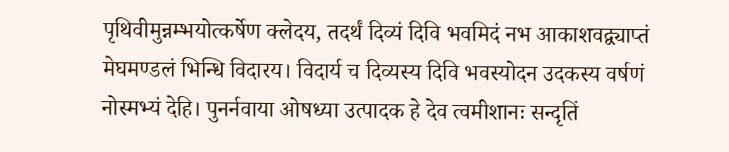पृथिवीमुन्नम्भयोत्कर्षेण क्लेदय, तदर्थं दिव्यं दिवि भवमिदं नभ आकाशवद्व्याप्तं मेघमण्डलं भिन्धि विदारय। विदार्य च दिव्यस्य दिवि भवस्योदन उदकस्य वर्षणं नोस्मभ्यं देहि। पुनर्नवाया ओषध्या उत्पादक हे देव त्वमीशानः सन्दृतिं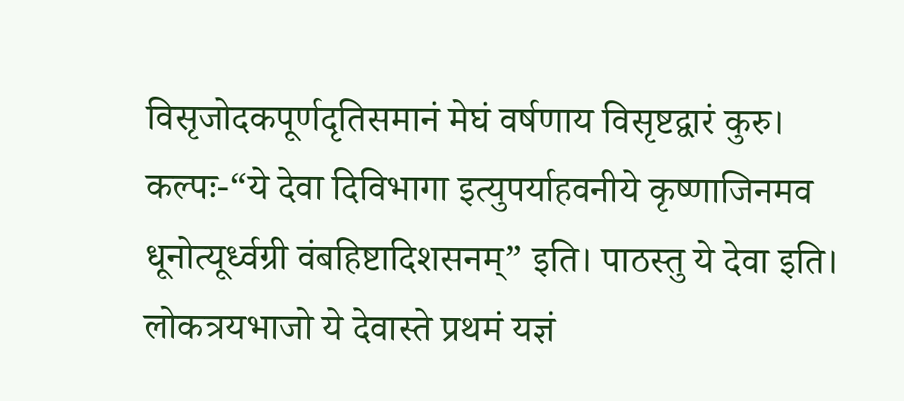विसृजोदकपूर्णदृतिसमानं मेघं वर्षणाय विसृष्टद्वारं कुरु। कल्पः-“ये देवा दिविभागा इत्युपर्याहवनीये कृष्णाजिनमव धूनोत्यूर्ध्वग्री वंबहिष्टादिशसनम्” इति। पाठस्तु ये देवा इति। लोकत्रयभाजो ये देवास्ते प्रथमं यज्ञं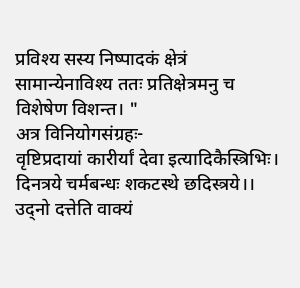प्रविश्य सस्य निष्पादकं क्षेत्रं सामान्येनाविश्य ततः प्रतिक्षेत्रमनु च विशेषेण विशन्त। "
अत्र विनियोगसंग्रहः-
वृष्टिप्रदायां कारीर्यां देवा इत्यादिकैस्त्रिभिः। दिनत्रये चर्मबन्धः शकटस्थे छदिस्त्रये।।
उद्नो दत्तेति वाक्यं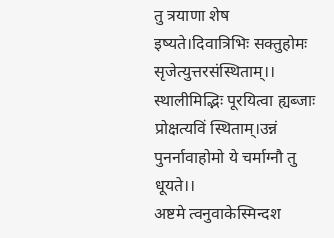तु त्रयाणा शेष इष्यते।दिवात्रिभिः सक्तुहोमः सृजेत्युत्तरसंस्थिताम्।।
स्थालीमिद्भिः पूरयित्वा ह्यब्जाः प्रोक्षत्यविं स्थिताम्।उन्नं पुनर्नावाहोमो ये चर्माग्नौ तु धूयते।।
अष्टमे त्वनुवाकेस्मिन्दश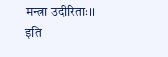मन्त्रा उदीरिताः।। इति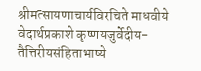श्रीमत्सायणाचार्यविरचिते माधवीये वेदार्थप्रकाशे कृष्णयजुर्वेदीय-
तैत्तिरीयसंहिताभाष्ये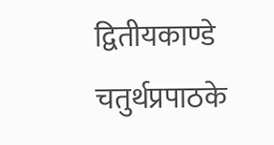द्वितीयकाण्डे चतुर्थप्रपाठके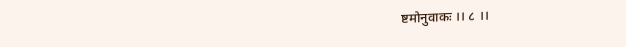ष्टमोनुवाकः ।। ८ ।।